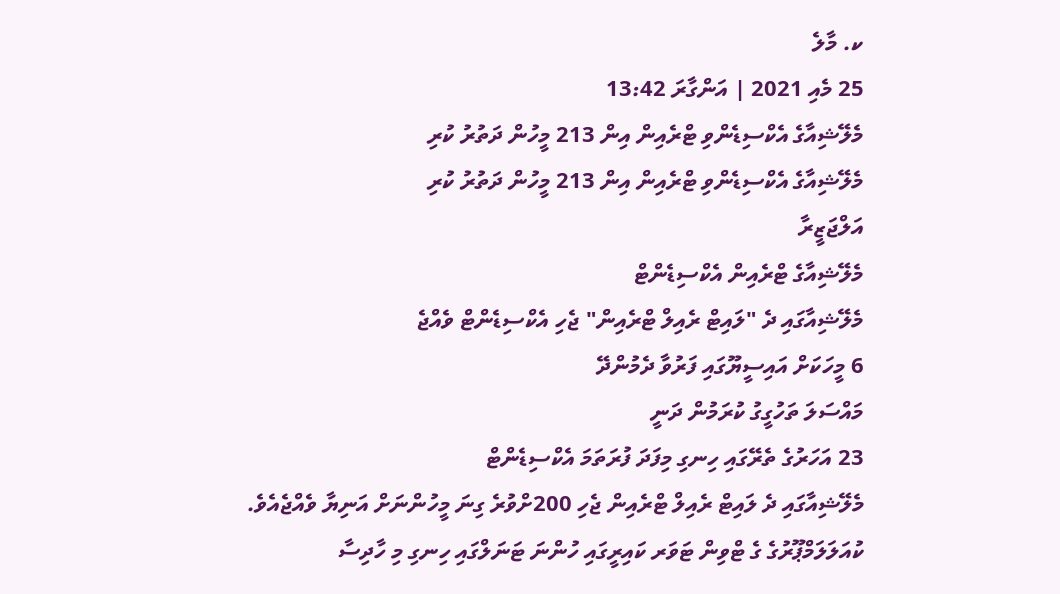ކ. މާލެ
25 މެއި 2021 | އަންގާރަ 13:42
މެލޭޝިއާގެ އެކްސިޑެންވި ޓްރެއިން އިން 213 މީހުން ދަތުރު ކުރި
މެލޭޝިއާގެ އެކްސިޑެންވި ޓްރެއިން އިން 213 މީހުން ދަތުރު ކުރި
އަލްޖަޒީރާ
މެލޭޝިއާގެ ޓްރެއިން އެކްސިޑެންޓް
މެލޭޝިއާގައި ދެ "ލައިޓް ރެއިލް ޓްރެއިން" ޖެހި އެކްސިޑެންޓް ވެއްޖެ
6 މީހަކަށް އައިސީޔޫގައި ފަރުވާ ދެމުންދޭ
މައްސަލަ ތަހުގީގު ކުރަމުން ދަނީ
23 އަހަރުގެ ތެރޭގައި ހިނގި މިފަދަ ފުރަތަމަ އެކްސިޑެންޓް
މެލޭޝިއާގައި ދެ ލައިޓް ރެއިލް ޓްރެއިން ޖެހި 200ށްވުރެ ގިނަ މީހުންނަށް އަނިޔާ ވެއްޖެއެވެ.
ކުއަލަލަމްޕޫރުގެ ގެ ޓްވިން ޓަވަރ ކައިރީގައި ހުންނަ ޓަނަލްގައި ހިނގި މި ހާދިސާ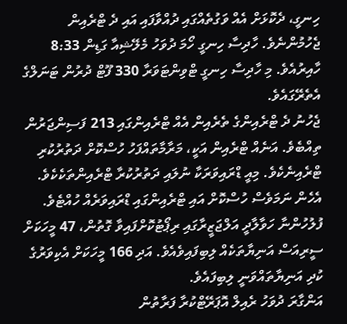ހިނގީ، ދެކޮޅަށް އެއް ވަގުތެއްގައި ދުއްވާފައި އައި ދެ ޓްރެއިން ޖެހުމުންނެވެ. ހާދިސާ ހިނގީ ހޯމަ ދުވަހު މެލޭޝިއާ ގަޑިން 8:33 ހާއިރުއެވެ. މި ހާދިސާ ހިނގީ ޓްވިންޓަވަރާ 330 ފޫޓް ދުރުން ޓަނަލްގެ އެތެރޭގައެވެ.
ޖެހުނު ދެ ޓްރެއިންގެ ތެރެއިން އެއް ޓްރެއިންގައި 213 ފަސިންޖަރުން ތިއްބެވެ. އަނެއް ޓްރެއިން އަކީ، މަރާމާތައްފަހު ހުސްކޮށް ދަތުރުކުރި ޓްރެއިނެކެވެ. މިއީ ޑްރައިވަރަކާ ނުލައި ދަތުރުކުރާ ޓްރެއިންތަކެކެވެ. އެހެން ނަމަވެސް ހުސްކޮށް އައި ޓްރެއިންގައި ޑްރައިވަރެއް ހުއްޓެވެ.
ފުލުހުންނާ ހަވާލާދީ އަލްޖަޒީރާގައި ރިޕޯޓުކޮށްފައިވާ ގޮތުން، 47 މީހަކަށް ސީރިއަސް އަނިޔާތަކެއް ލިބިފައިވެއެވެ. އަދި 166 މީހަކަށް އެކިވަރުގެ ކުދި އަނިޔާތައްވަނީ ލިބިފައެވެ.
އަންގާރަ ދުވަހު ރެއިލް އޮޕަރޭޓްކުރާ ފަރާތުން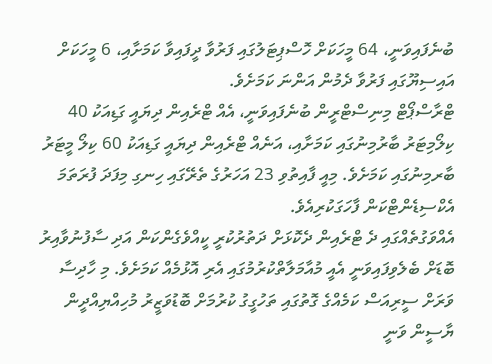ބުނެފައިވަނީ، 64 މީހަކަށް ހޮސްޕިޓަލުގައި ފަރުވާ ދީފައިވާ ކަމަށާއި، 6 މީހަކަށް އައިސިޔޫގައި ފަރުވާ ދެމުން އަންނަ ކަމަށެވެ.
ޓްރާސްޕޯޓް މިނިސްޓްރީން ބުނެފައިވަނީ، އެއް ޓްރެއިން ދިޔައީ ގަޑިއަކު 40 ކިލޯމިޓަރު ބާރުމިނުގައި ކަމަށާއި، އަނެއް ޓްރެއިން ދިޔައީ ގަޑިއަކު 60 ކިލޯ މީޓަރު ބާރމިނުގައި ކަމަށެވެ. މިއީ ފާއިތުވި 23 އަހަރުގެ ތެރޭގައި ހިނގި މިފަދަ ފުރަތަމަ އެކްސިޑެންޓްކަން ފާހަގަކުރިއެވެ.
އެއްވަގުތެއްގައި ދެ ޓްރެއިން ދެކޮޅަށް ދަތުރުކުރީ ކީއްވެގެންކަން އަދި ސާފުނުވާއިރު ބޮޑަށް ބެލެވިފައިވަނީ އެއީ މުއާމަލާތްކުރުމުގައި އެރި އޮޅުމެއް ކަމަށެވެ. މި ހާދިސާ ވަރަށް ސީރިއަސް ކަމެއްގެ ގޮތުގައި ތަހުގީގު ކުރުމަށް ބޮޑުވަޒީރު މުހިއްޔިއްދީން ޔާސީން ވަނީ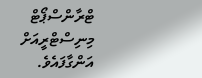ޓްރާންސްޕޯޓް މިނިސްޓްރީއަށް އަންގާފައެވެ.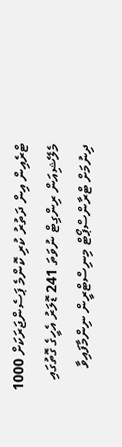ޓްރެއިން އިން ދަތުރު ކުރި ކޮންމެ ޕަސެންޖަރަކަށް 1000 މެލޭޝިއަން ރިންގިޓް ނުވަތަ 241 ޑޮލަރު އެހީގެ ގޮތުގައި ދިނުމަށް ޓްރާންސްޕޯޓް މިނިސްޓްރީން ނިންމާފައިވާ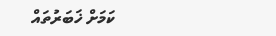ކަމަށް ޚަބަރުތައް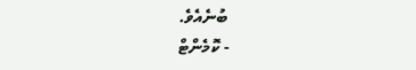ބުނެއެވެ.
- ކޮމެންޓް